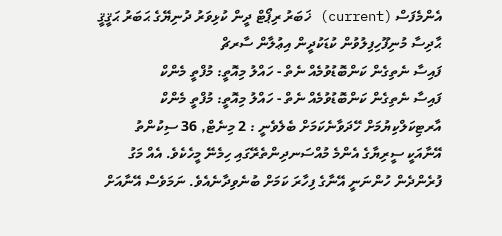އެންމެފަސް (current) ޚަބަރު ރިޕޯޓް ދީން ކުޅިވަރު ދުނިޔޭގެ ޙަބަރު ޙަޤީޤީ ޙާދިސާ މުނިފޫހިފިލުވުން ކުޑަކުދީން އިޢުލާން ސާރޗް
ފައިސާ ނެތިގެން ކަންބޮޑުވުމެއް ނެތް - ހައްލު މިއޮތީ: މުފްތީ މެންކް
ފައިސާ ނެތިގެން ކަންބޮޑުވުމެއް ނެތް - ހައްލު މިއޮތީ: މުފްތީ މެންކް
އާރޓިކަލްކިޔުމަށް ހޭދަވާނެކަމަށް ބެލެވެނީ : 2 މިނެޓް, 36 ސިކުންތު
އޭނާއަކީ ސީރިޔާގެ އެންމެ މުއްސަނދިންތެރޭގައި ހިމެނޭ މީހެކެވެ. އެއް މަގު ފުރެންދެން ހުންނަނީ އޭނާގެ ފިހާރަ ކަމަށް ބުނެވިދާނެއެވެ. ނަމަވެސް އޭނާއަށް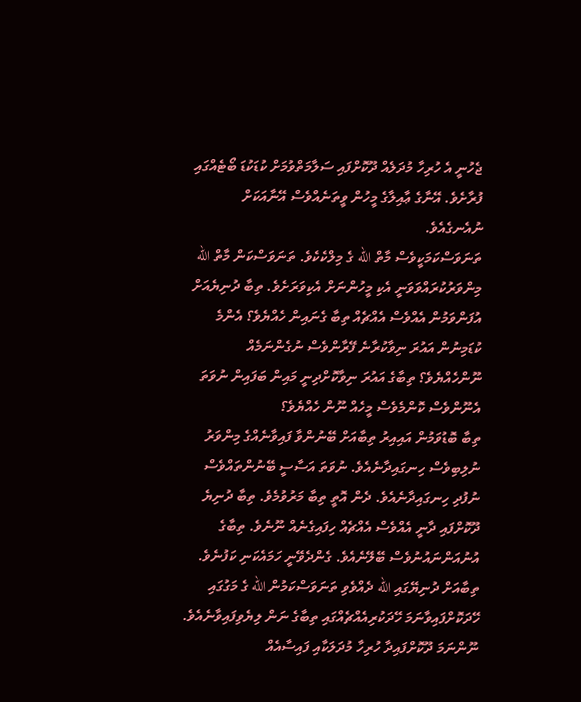ޖެހުނީ އެ ހުރިހާ މުދަލެއް ދޫކޮށްފައި ސަލާމަތްވުމަށް ކުޑަކުޑަ ބޯޓެއްގައި ފުރާށެވެ. އޭނާގެ ޢާއިލާގެ މީހުން ވީތަނެއްވެސް އޭނާއަކަށް ނުއެނގެއެވެ.
ތަނަވަސްކަމަކީވެސް މާތް الله ގެ މިލްކެކެވެ. ތަނަވަސްކަން މާތް الله މިންވަރުކުރައްވަވަނީ އެކި މީހުންނަށް އެކިވަރަށެވެ. ތިބާ ދުނިޔެއަށް އުފަންވަމުން އެއްވެސް އެއްޗެއް ތިބާ ގެނައިން ހެއްޔެވެ؟ އެންމެ ކުޑަމިނުން އައުރަ ނިވާކުރާނެ ފޭރާންވެސް ނުގެންނަމެއް ނޫންހެއްޔެވެ؟ ތިބާގެ އައުރަ ނިވާކޮށްދިނީ މައިން ބަފައިން ނުވަތަ އެނޫންވެސް ކޮންމެވެސް މީހެއް ނޫން ހެއްޔެވެ؟
ތިބާ ބޮޑުވަމުން އައިއިރު ތިބާއަށް ބޭނުންވާ ފައިވާނެއްގެ މިންވަރު ނުލިބިވެސް ހިނގައިދާނެއެވެ. ނުވަތަ އަސާސީ ބޭނުންތައްވެސް ނުފުދި ހިނގައިދާނެއެވެ. ދެން އޮތީ ތިބާ މަރުވުމެވެ. ތިބާ ދުނިޔެ ދޫކޮށްފައި ދާނީ އެއްވެސް އެއްޗެއް ހިފައިގެނެއް ނޫނެވެ. ތިބާގެ އުނުއަންނައުނުވެސް ބޭލޭނެއެވެ. ގެންދެވޭނީ ހަމައެކަނި ކަފުނެވެ.
ތިބާއަށް ދުނިޔޭގައި الله ދެއްވެވި ތަނަވަސްކަމުން الله ގެ މަގުގައި ހޭދަކޮށްފައިވާނަމަ ހޭދަކުރިއެއްޗެއްގައި ތިބާގެ ނަން ލިޔެވިފައިވާނެއެވެ. ނޫންނަމަ ދޫކޮށްފައިދާ ހުރިހާ މުދަލަކާއި ފައިސާއެއް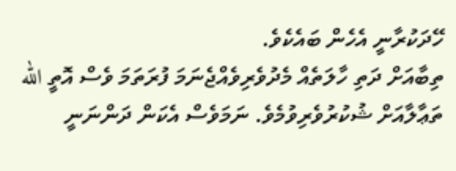ހޭދަކުރާނީ އެހެން ބައެކެވެ.
ތިބާއަށް ދަތި ހާލަތެއް މެދުވެރިވެއްޖެނަމަ ފުރަތަމަ ވެސް އޮތީ الله ތަޢާލާއަށް ޝުކުރުވެރިވުމެވެ. ނަމަވެސް އެކަން ދަންނަނީ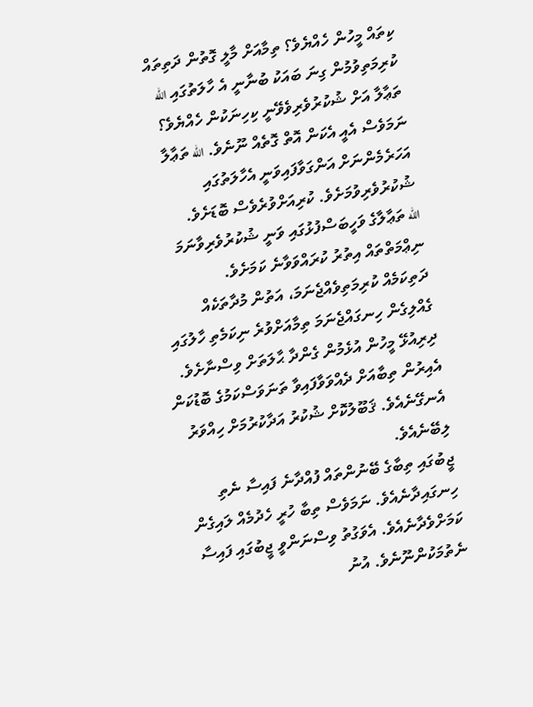ކިތައް މީހުން ހެއްޔެވެ؟ ތިމާއަށް މާލީ ގޮތުން ދަތިތައް ކުރިމަތިވުމުން ގިނަ ބައަކު ބުނާނީ އެ ހާލަތުގައި الله ތަޢާލާ އަށް ޝުކުރުވެރިވެވޭނީ ކިހިނަކުން ހެއްޔެވެ؟ ނަމަވެސް އެއީ އެކަން އޮތް ގޮތެއް ނޫނެވެ. الله ތަޢާލާ އަހަރެމެންނަށް އަންގަވާފައިވަނީ އެހާލަތުގައި ޝުކުރުވެރިވުމަށެވެ. ކުރިއަށްވުރެވެސް ބޮޑަށެވެ.
الله ތަޢާލާގެ ވަހީބަސްފުޅުގައި ވަނީ ޝުކުރުވެރިވާނަމަ ނިޢްމަތްތައް އިތުރު ކުރައްވަވާނެ ކަމަށެވެ.
ދަތިކަމެއް ކުރިމަތިވެއްޖެނަމަ، އަތުން މުދާތަކެއް ގެއްލިގެން ހިނގައްޖެނަމަ ތިމާއަށްވުރެ ނިކަމެތި ހާލުގައި ދިރިއުޅޭ މީހުން އުޅެމުން ގެންދާ ޙާލަތަށް ވިސްނާށެވެ. އެއިރުން ތިބާއަށް ދެއްވަވާފައިވާ ތަނަވަސްކަމުގެ ބޮޑުކަން އެނގޭނެއެވެ. ޤަބޫލުކޮށް ޝުކުރު އަދާކުރުމަށް ހިއްވަރު ލިބޭނެއެވެ.
ޖީބުގައި ތިބާގެ ބޭނުންތައް ފުއްދާނެ ފައިސާ ނެތި ހިނގައިދާނެއެވެ. ނަމަވެސް ތިބާ ހުރީ ހެދުމެއް ލައިގެން ކަމަށްވެދާނެއެވެ. އެވަގުތު ވިސްނަންވީ ޖީބުގައި ފައިސާ ނެތުމަކުންނޫނެވެ. އުނު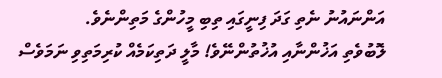އަންނައުނު ނެތި ގަދަ ފިނީގައި ތިބި މީހުންގެ މަތިންނެވެ.
ލޮބުވެތި އަޚުންނާއި އުޚުތުންނޭވެ! މާލީ ދަތިކަމެއް ކުރިމަތިވި ނަމަވެސް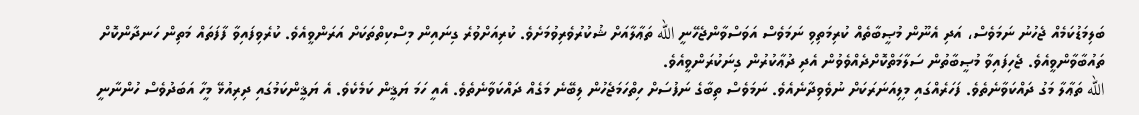ބަލިމަޑުކަމެއް ޖެހުނު ނަމަވެސް، އަދި އެނޫން މުޞީބާތެއް ކުރިމަތިވި ނަމަވެސް އަވަސްވާންޖެހޭނީ الله ތަޢާލާއަށް ޝުކުރުވެރިވުމަށެވެ. ކުރިއަށްވުރެ ގިނައިން މިސްކިތްތަކަށް އަރަންވީއެވެ. ކުރެވިފައިވާ ފާފަތައް މަތިން ހަނދާންކޮށް ތައުބާވާންވީއެވެ. ޖެހިފައިވާ މުޞީބާތުން ސަލާމަތްކޮށްދެއްވެވުން އެދި ދުޢާކުރުން ގިނަކުރަންވީއެވެ.
الله ތަޢާލާ މަގު ދައްކަވާނެތެވެ. ފަހަރެއްގައި މިލިއަނަރަކަށް ނުވެވިދާނެއެވެ. ނަމަވެސް ތިބާގެ ނަފުސަށް ހިތްހަމަޖެހުން ލިބޭނެ މަގެއް ދައްކަވާނެތެވެ. އެއީ ހަމަ ޔަޤީން ކަމެކެވެ. އެ ޔަޤީންކަމުގައި ދިރިއުޅޭ މީހާ އަބަދުވެސް ހުންނާނީ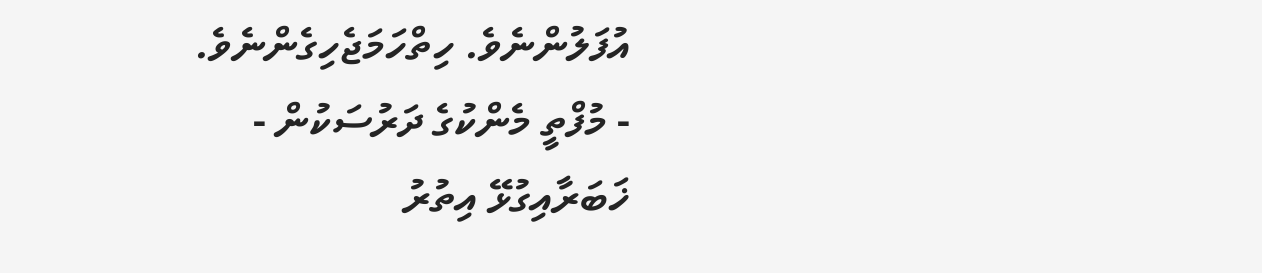އުފަލުންނެވެ. ހިތްހަމަޖެހިގެންނެވެ.
- މުފްތީ މެންކުގެ ދަރުސަކުން -
ޚަބަރާއިގުޅޭ އިތުރު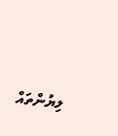ލިޔުންތައް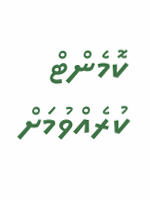ކޮމެންޓް ކުރެއްވުމަށް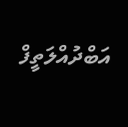އަބްދުއްލަތީފް